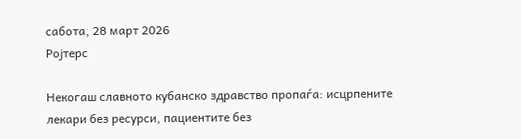сабота, 28 март 2026
Ројтерс

Некогаш славното кубанско здравство пропаѓа: исцрпените лекари без ресурси, пациентите без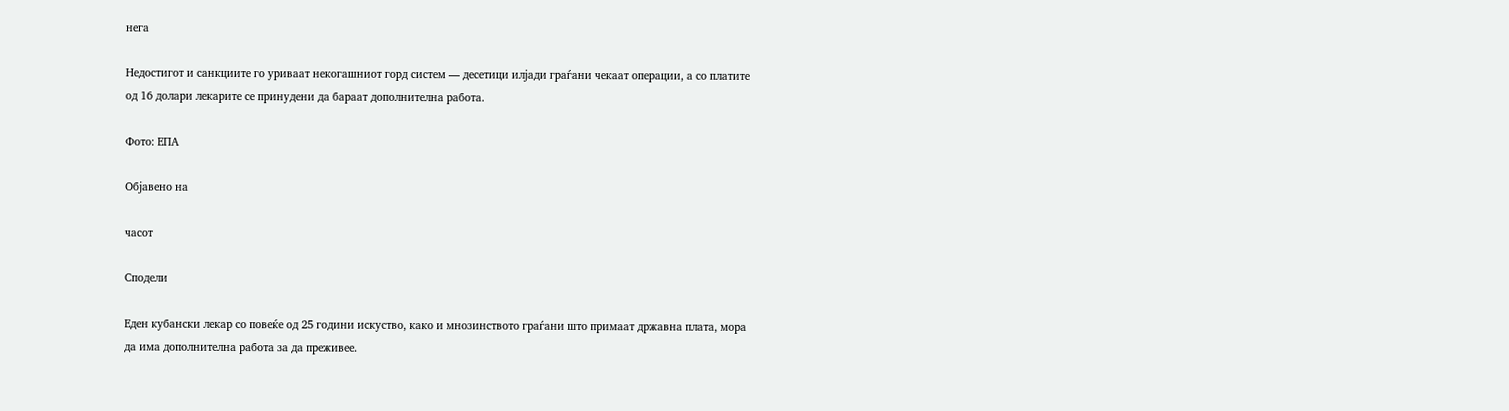нега

Недостигот и санкциите го уриваат некогашниот горд систем — десетици илјади граѓани чекаат операции, а со платите од 16 долари лекарите се принудени да бараат дополнителна работа.

Фото: ЕПА

Објавено на

часот

Сподели

Еден кубански лекар со повеќе од 25 години искуство, како и мнозинството граѓани што примаат државна плата, мора да има дополнителна работа за да преживее.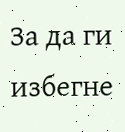За да ги избегне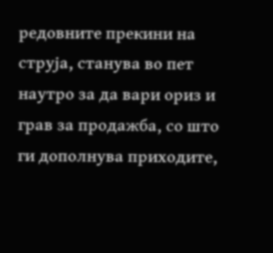редовните прекини на струја, станува во пет наутро за да вари ориз и грав за продажба, со што ги дополнува приходите,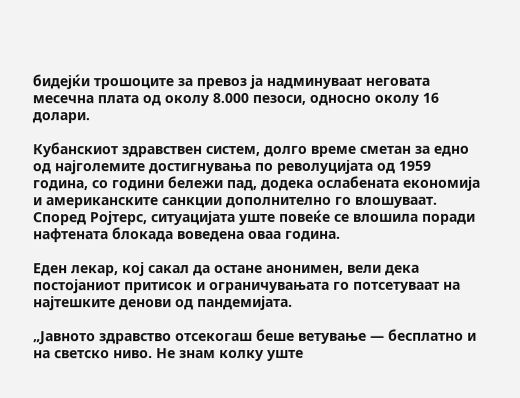бидејќи трошоците за превоз ја надминуваат неговата месечна плата од околу 8.000 пезоси, односно околу 16 долари.

Кубанскиот здравствен систем, долго време сметан за едно од најголемите достигнувања по револуцијата од 1959 година, со години бележи пад, додека ослабената економија и американските санкции дополнително го влошуваат. Според Ројтерс, ситуацијата уште повеќе се влошила поради нафтената блокада воведена оваа година.

Еден лекар, кој сакал да остане анонимен, вели дека постојаниот притисок и ограничувањата го потсетуваат на најтешките денови од пандемијата.

„Јавното здравство отсекогаш беше ветување — бесплатно и на светско ниво. Не знам колку уште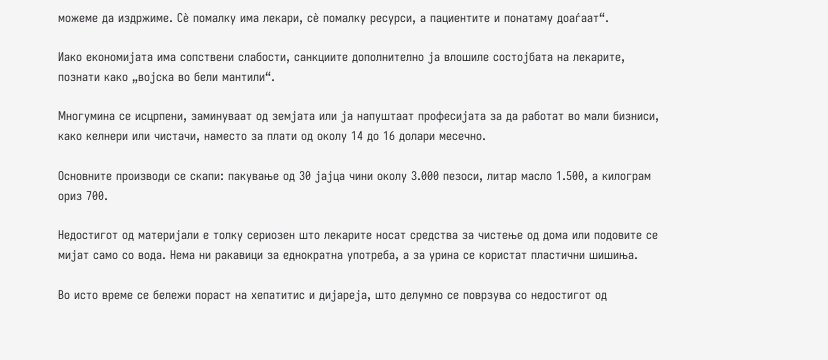можеме да издржиме. Сѐ помалку има лекари, сѐ помалку ресурси, а пациентите и понатаму доаѓаат“.

Иако економијата има сопствени слабости, санкциите дополнително ја влошиле состојбата на лекарите, познати како „војска во бели мантили“.

Многумина се исцрпени, заминуваат од земјата или ја напуштаат професијата за да работат во мали бизниси, како келнери или чистачи, наместо за плати од околу 14 до 16 долари месечно.

Основните производи се скапи: пакување од 30 јајца чини околу 3.000 пезоси, литар масло 1.500, а килограм ориз 700.

Недостигот од материјали е толку сериозен што лекарите носат средства за чистење од дома или подовите се мијат само со вода. Нема ни ракавици за еднократна употреба, а за урина се користат пластични шишиња.

Во исто време се бележи пораст на хепатитис и дијареја, што делумно се поврзува со недостигот од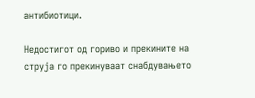антибиотици.

Недостигот од гориво и прекините на струја го прекинуваат снабдувањето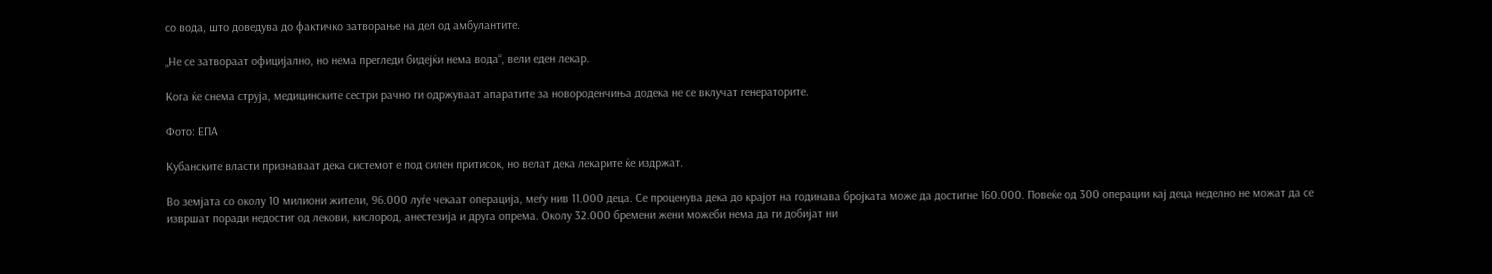со вода, што доведува до фактичко затворање на дел од амбулантите.

„Не се затвораат официјално, но нема прегледи бидејќи нема вода“, вели еден лекар.

Кога ќе снема струја, медицинските сестри рачно ги одржуваат апаратите за новороденчиња додека не се вклучат генераторите.

Фото: ЕПА

Кубанските власти признаваат дека системот е под силен притисок, но велат дека лекарите ќе издржат.

Во земјата со околу 10 милиони жители, 96.000 луѓе чекаат операција, меѓу нив 11.000 деца. Се проценува дека до крајот на годинава бројката може да достигне 160.000. Повеќе од 300 операции кај деца неделно не можат да се извршат поради недостиг од лекови, кислород, анестезија и друга опрема. Околу 32.000 бремени жени можеби нема да ги добијат ни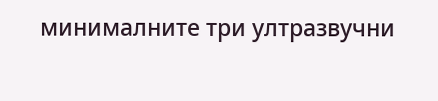минималните три ултразвучни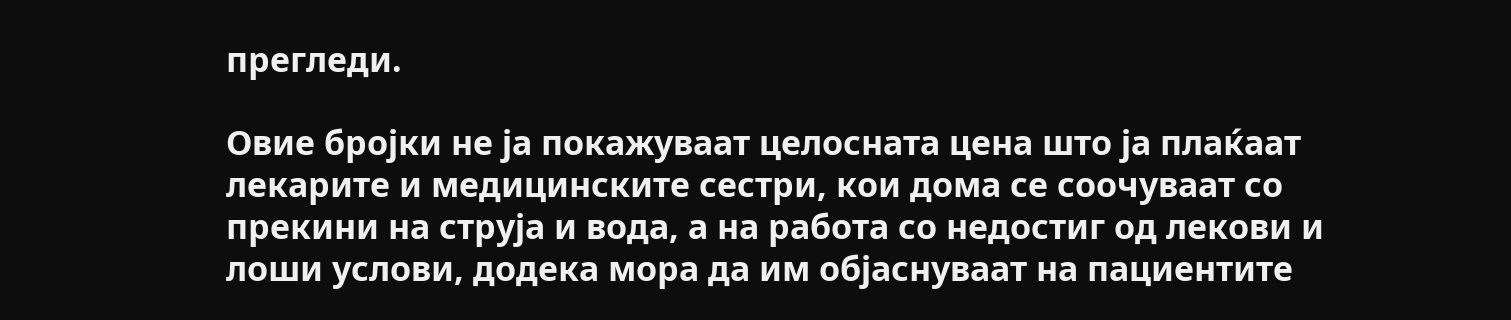прегледи.

Овие бројки не ја покажуваат целосната цена што ја плаќаат лекарите и медицинските сестри, кои дома се соочуваат со прекини на струја и вода, а на работа со недостиг од лекови и лоши услови, додека мора да им објаснуваат на пациентите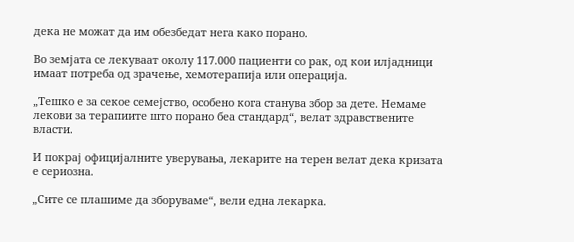дека не можат да им обезбедат нега како порано.

Во земјата се лекуваат околу 117.000 пациенти со рак, од кои илјадници имаат потреба од зрачење, хемотерапија или операција.

„Тешко е за секое семејство, особено кога станува збор за дете. Немаме лекови за терапиите што порано беа стандард“, велат здравствените власти.

И покрај официјалните уверувања, лекарите на терен велат дека кризата е сериозна.

„Сите се плашиме да зборуваме“, вели една лекарка.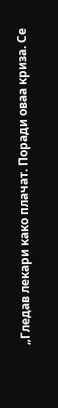„Гледав лекари како плачат. Поради оваа криза. Се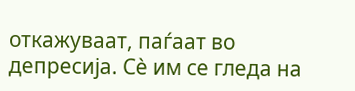откажуваат, паѓаат во депресија. Сѐ им се гледа на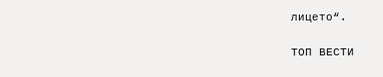лицето“.

ТОП ВЕСТИ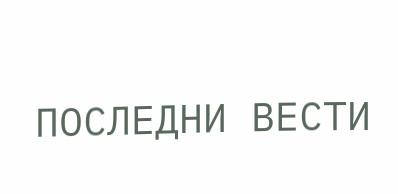ПОСЛЕДНИ ВЕСТИ